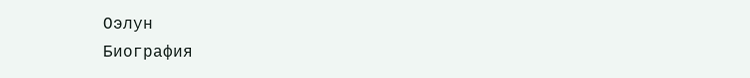Оэлун
Биография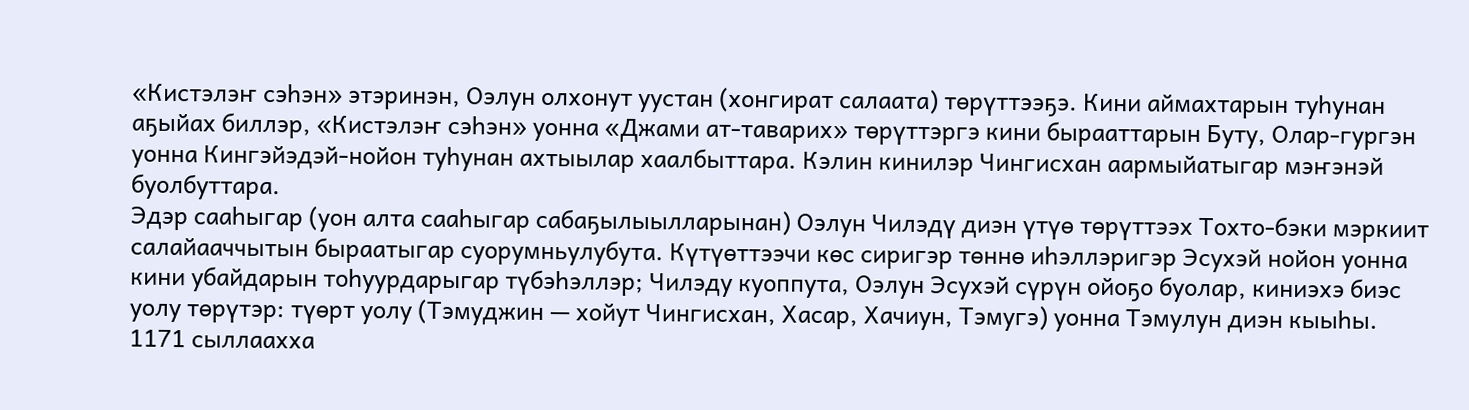«Кистэлэҥ сэһэн» этэринэн, Оэлун олхонут уустан (хонгират салаата) төрүттээҕэ. Кини аймахтарын туһунан аҕыйах биллэр, «Кистэлэҥ сэһэн» уонна «Джами ат-таварих» төрүттэргэ кини бырааттарын Буту, Олар-гургэн уонна Кингэйэдэй-нойон туһунан ахтыылар хаалбыттара. Кэлин кинилэр Чингисхан аармыйатыгар мэҥэнэй буолбуттара.
Эдэр сааһыгар (уон алта сааһыгар сабаҕылыылларынан) Оэлун Чилэдү диэн үтүө төрүттээх Тохто-бэки мэркиит салайааччытын быраатыгар суорумньулубута. Күтүөттээчи көс сиригэр төннө иһэллэригэр Эсухэй нойон уонна кини убайдарын тоһуурдарыгар түбэһэллэр; Чилэду куоппута, Оэлун Эсухэй сүрүн ойоҕо буолар, киниэхэ биэс уолу төрүтэр: түөрт уолу (Тэмуджин — хойут Чингисхан, Хасар, Хачиун, Тэмугэ) уонна Тэмулун диэн кыыһы. 1171 сыллаахха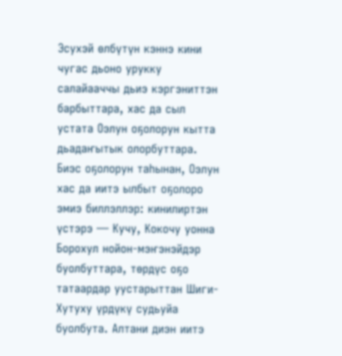Эсухэй өлбүтүн кэннэ кини чугас дьоно урукку салайааччы дьиэ кэргэниттэн барбыттара, хас да сыл устата Оэлун оҕолорун кытта дьадаҥытык олорбуттара.
Биэс оҕолорун таһынан, Оэлун хас да иитэ ылбыт оҕолоро эмиэ биллэллэр: кинилиртэн үстэрэ — Кучу, Кокочу уонна Борохул нойон-мэҥэнэйдэр буолбуттара, төрдүс оҕо татаардар уустарыттан Шиги-Хутуху үрдүкү судьуйа буолбута. Алтани диэн иитэ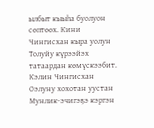ылбыт кыыһа буолуон сөптөөх. Кини Чингисхан кыра уолун Толуйу күрээйэх татаардан көмүскээбит.
Кэлин Чингисхан Оэлуну хохотан уустан Мунлик-эчигэҕэ кэргэн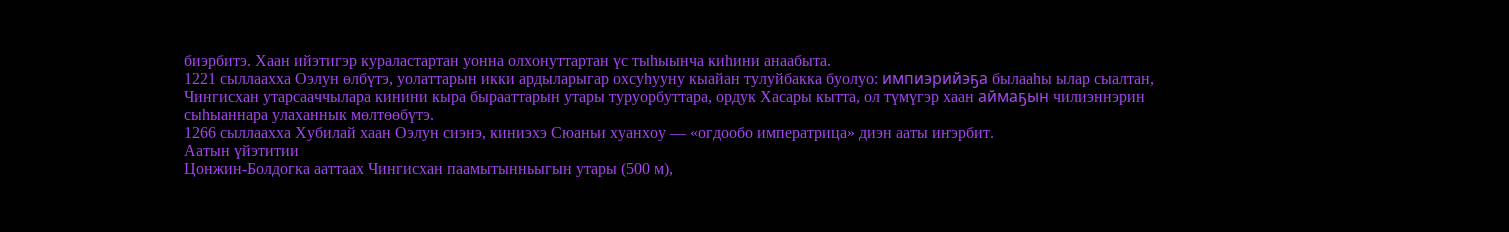биэрбитэ. Хаан ийэтигэр кураластартан уонна олхонуттартан үс тыһыынча киһини анаабыта.
1221 сыллаахха Оэлун өлбүтэ, уолаттарын икки ардыларыгар охсуһууну кыайан тулуйбакка буолуо: импиэрийэҕа былааһы ылар сыалтан, Чингисхан утарсааччылара кинини кыра бырааттарын утары туруорбуттара, ордук Хасары кытта, ол түмүгэр хаан аймаҕын чилиэннэрин сыһыаннара улаханнык мөлтөөбүтэ.
1266 сыллаахха Хубилай хаан Оэлун сиэнэ, киниэхэ Сюаньи хуанхоу — «огдообо императрица» диэн ааты иҥэрбит.
Аатын үйэтитии
Цонжин-Болдогка ааттаах Чингисхан паамытынньыгын утары (500 м),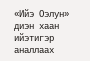«Ийэ Оэлун» диэн хаан ийэтигэр аналлаах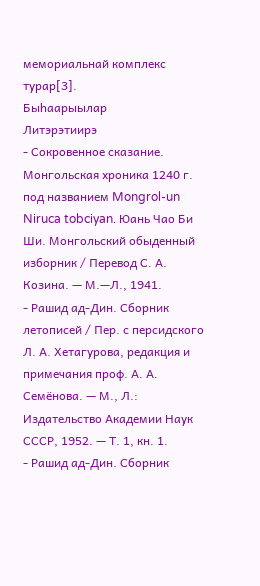мемориальнай комплекс турар[3].
Быһаарыылар
Литэрэтиирэ
- Сокровенное сказание. Монгольская хроника 1240 г. под названием Mongrol-un Niruca tobciyan. Юань Чао Би Ши. Монгольский обыденный изборник / Перевод С. А. Козина. — М.—Л., 1941.
- Рашид ад-Дин. Сборник летописей / Пер. с персидского Л. А. Хетагурова, редакция и примечания проф. А. А. Семёнова. — М., Л.: Издательство Академии Наук СССР, 1952. — Т. 1, кн. 1.
- Рашид ад-Дин. Сборник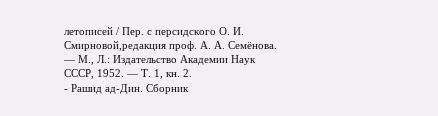летописей / Пер. с персидского О. И. Смирновой,редакция проф. А. А. Семёнова. — М., Л.: Издательство Академии Наук СССР, 1952. — Т. 1, кн. 2.
- Рашид ад-Дин. Сборник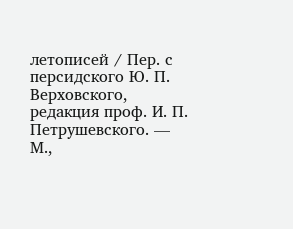летописей / Пер. с персидского Ю. П. Верховского, редакция проф. И. П. Петрушевского. — М.,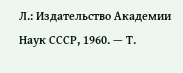Л.: Издательство Академии Наук СССР, 1960. — Т.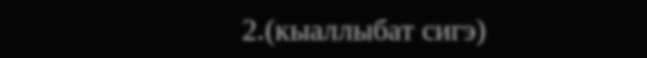2.(кыаллыбат сигэ)